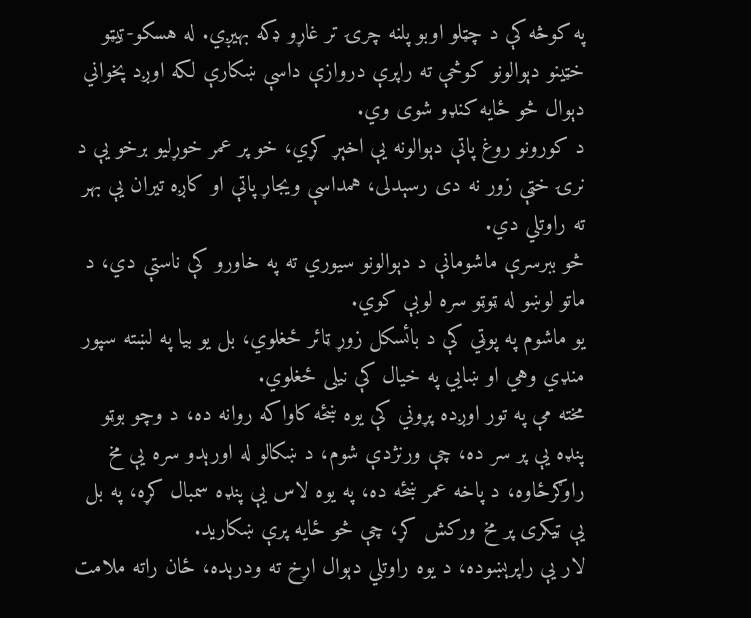په کوڅه کې د چټلو اوبو پلنه چرۍ تر غاړو ډکه بهیږي. له هسکو-ټیټو خټینو دېوالونو کوڅې ته راپرې دروازې داسې ښکارې لکه اوږد پخواني دېوال څو ځایه کنډو شوی وي.
د کورونو روغ پاتې دېوالونه یې اخېړ کړي، خو پر عمر خوړلیو برخو یې د نرۍ خټې زور نه دی رسېدلی، همداسې ویجاړ پاتې او کاږه تیران یې بهر ته راوتلي دي.
څو ببرسرې ماشومانې د دېوالونو سیوري ته په خاورو کې ناستې دي، د ماتو لوښو له ټوټو سره لوبې کوي.
یو ماشوم په پوټي کې د بائسکل زوړ ټائر ځغلوي، بل یو بیا په لښته سپور منډي وهي او ښايي په خیال کې نیلی ځغلوي.
مخته مې په تور اوږده پړوني کې یوه ښځه کاواکه روانه ده، د وچو بوټو پنډه یې پر سر ده، چې ورنژدې شوم، د ښکالو له اورېدو سره یې مخ راوګرځاوه، د پاخه عمر ښځه ده، په یوه لاس یې پنډه سمبال کړه، په بل یې ټیکری پر مخ ورکش کړ، چې څو ځایه پرې ښکارید.
لار یې راپرېښوده، د یوه راوتلي دېوال اړخ ته ودرېده، ځان راته ملامت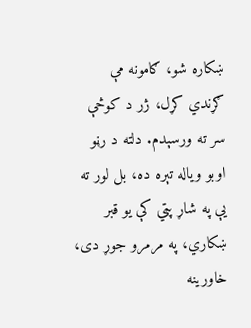ښکاره شو، ګامونه مې ګړندي کړل، ژر د کوڅې سر ته ورسېدم. دلته د رڼو اوبو ویاله تېره ده، بل لور ته یې په شاړ پټي کې یو قبر ښکاري، په مرمرو جوړ دی، خاورینه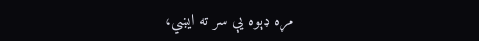مړه ډېوه یې سر ته ایښي،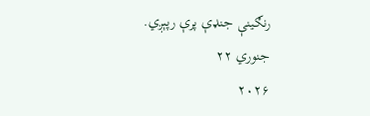رنګینې جنډې پرې رپېږي.
جنوري ۲۲
۲۰۲۶